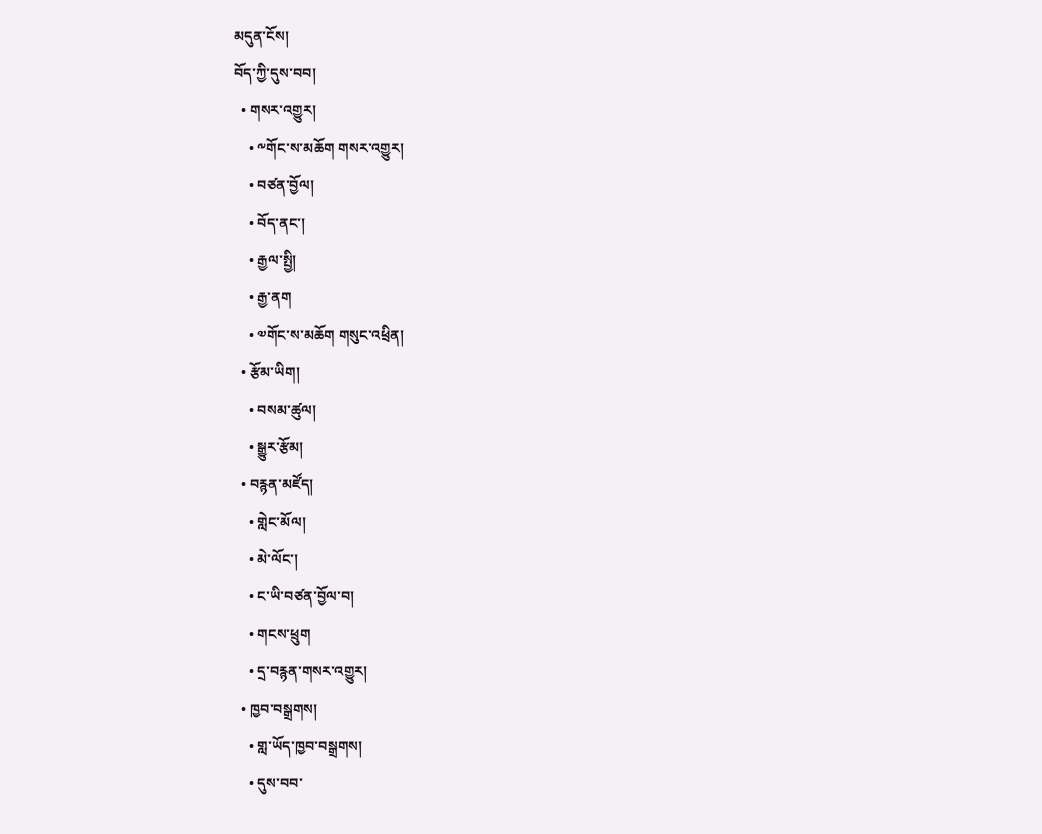མདུན་ངོས།
བོད་ཀྱི་དུས་བབ།
  • གསར་འགྱུར།
    • ༸གོང་ས་མཆོག གསར་འགྱུར།
    • བཙན་བྱོལ།
    • བོད་ནང་།
    • རྒྱལ་སྤྱི།
    • རྒྱ་ནག
    • ༧གོང་ས་མཆོག གསུང་འཕྲིན།
  • རྩོམ་ཡིག།
    • བསམ་ཚུལ།
    • སྒྱུར་རྩོམ།
  • བརྙན་མཛོད།
    • གླེང་མོལ།
    • མེ་ལོང་།
    • ང་ཡི་བཙན་བྱོལ་བ།
    • གངས་ཕྲུག
    • དྲ་བརྙན་གསར་འགྱུར།
  • ཁྱབ་བསྒྲགས།
    • གླ་ཡོད་ཁྱབ་བསྒྲགས།
    • དུས་བབ་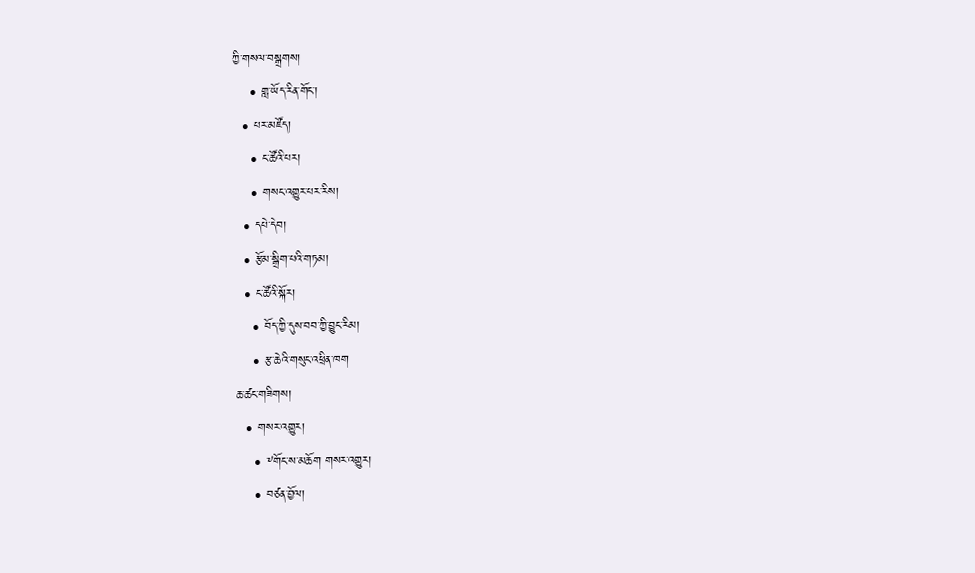ཀྱི་གསལ་བསྒྲགས།
    • གླ་ཡོད་རིན་གོང་།
  • པར་མཛོད།
    • ང་ཚོའི་པར།
    • གསང་འགྱུར་པར་རིས།
  • དཔེ་དེབ།
  • རྩོམ་སྒྲིག་པའི་གཏམ།
  • ང་ཚོའི་སྐོར།
    • བོད་ཀྱི་དུས་བབ་ཀྱི་བྱུང་རིམ།
    • རྩ་ཆེའི་གསུང་འཕྲིན་ཁག
ཆ་ཚང་གཟིགས།
  • གསར་འགྱུར།
    • ༸གོང་ས་མཆོག གསར་འགྱུར།
    • བཙན་བྱོལ།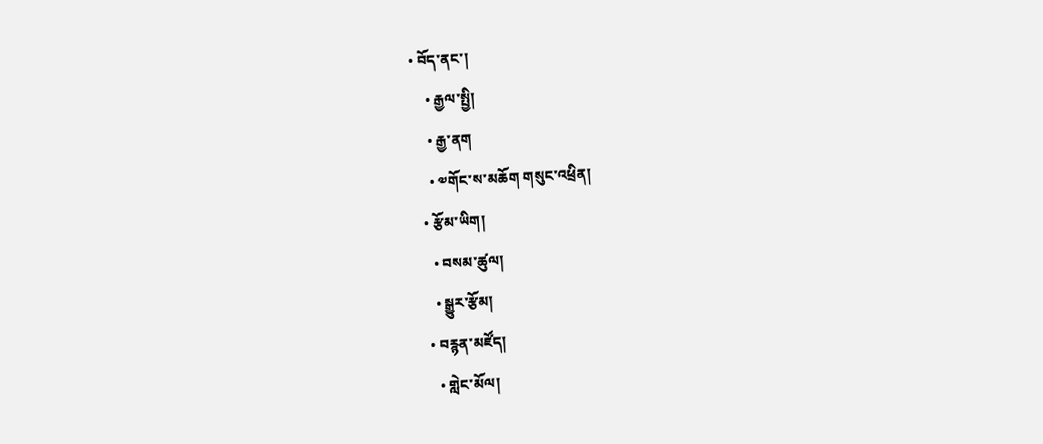• བོད་ནང་།
    • རྒྱལ་སྤྱི།
    • རྒྱ་ནག
    • ༧གོང་ས་མཆོག གསུང་འཕྲིན།
  • རྩོམ་ཡིག།
    • བསམ་ཚུལ།
    • སྒྱུར་རྩོམ།
  • བརྙན་མཛོད།
    • གླེང་མོལ།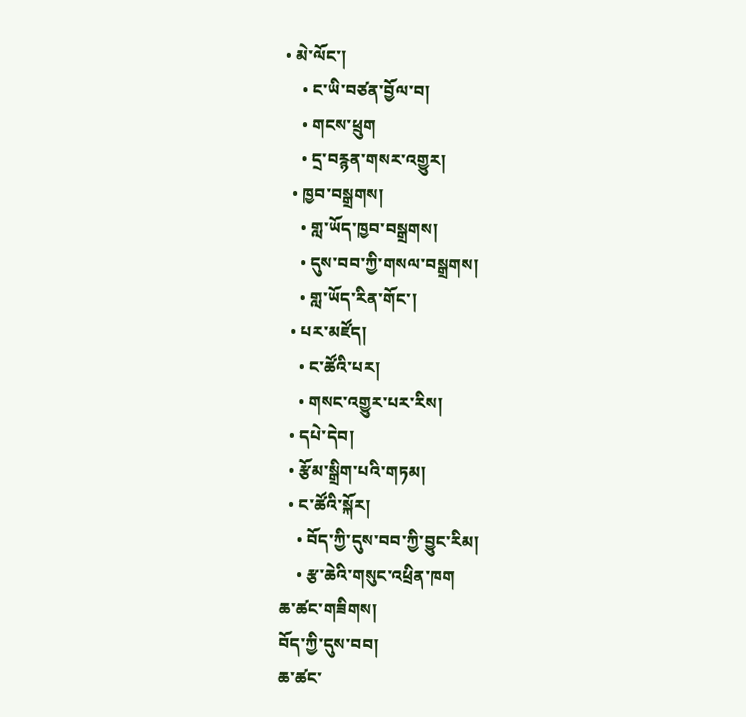• མེ་ལོང་།
    • ང་ཡི་བཙན་བྱོལ་བ།
    • གངས་ཕྲུག
    • དྲ་བརྙན་གསར་འགྱུར།
  • ཁྱབ་བསྒྲགས།
    • གླ་ཡོད་ཁྱབ་བསྒྲགས།
    • དུས་བབ་ཀྱི་གསལ་བསྒྲགས།
    • གླ་ཡོད་རིན་གོང་།
  • པར་མཛོད།
    • ང་ཚོའི་པར།
    • གསང་འགྱུར་པར་རིས།
  • དཔེ་དེབ།
  • རྩོམ་སྒྲིག་པའི་གཏམ།
  • ང་ཚོའི་སྐོར།
    • བོད་ཀྱི་དུས་བབ་ཀྱི་བྱུང་རིམ།
    • རྩ་ཆེའི་གསུང་འཕྲིན་ཁག
ཆ་ཚང་གཟིགས།
བོད་ཀྱི་དུས་བབ།
ཆ་ཚང་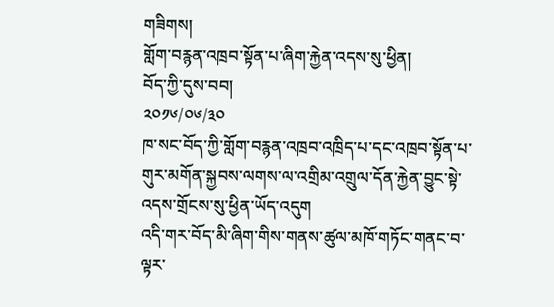གཟིགས།
གློག་བརྙན་འཁྲབ་སྟོན་པ་ཞིག་རྐྱེན་འདས་སུ་ཕྱིན།
བོད་ཀྱི་དུས་བབ།
༢༠༡༦/༠༦/༣༠
ཁ་སང་བོད་ཀྱི་གློག་བརྙན་འཁྲབ་འཁྲིད་པ་དང་འཁྲབ་སྟོན་པ་གུར་མགོན་སྐྱབས་ལགས་ལ་འགྲིམ་འགྲུལ་དོན་རྐྱེན་བྱུང་སྟེ་འདས་གྲོངས་སུ་ཕྱིན་ཡོད་འདུག
འདི་གར་བོད་མི་ཞིག་གིས་གནས་ཚུལ་མཁོ་གཏོང་གནང་བ་ལྟར་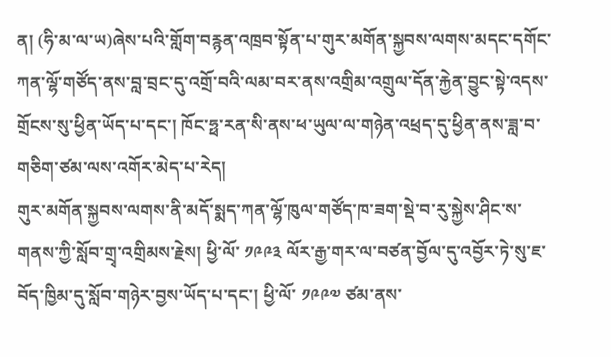ན། (ཧི་མ་ལ་ཡ)ཞེས་པའི་གློག་བརྙན་འཁྲབ་སྟོན་པ་གུར་མགོན་སྐྱབས་ལགས་མདང་དགོང་ཀན་ལྷོ་གཙོད་ནས་བླ་བྲང་དུ་འགྲོ་བའི་ལམ་བར་ནས་འགྲིམ་འགྲུལ་དོན་རྐྱེན་བྱུང་སྟེ་འདས་གྲོངས་སུ་ཕྱིན་ཡོད་པ་དང་། ཁོང་ཧྥ་རན་སི་ནས་ཕ་ཡུལ་ལ་གཉེན་འཕྲད་དུ་ཕྱིན་ནས་ཟླ་བ་གཅིག་ཙམ་ལས་འགོར་མེད་པ་རེད།
གུར་མགོན་སྐྱབས་ལགས་ནི་མདོ་སྨད་ཀན་ལྷོ་ཁུལ་གཙོད་ཁ་ཟག་སྡེ་བ་རུ་སྐྱེས་ཤིང་ས་གནས་ཀྱི་སློབ་གྲྭ་འགྲིམས་རྗེས། ཕྱི་ལོ་ ༡༩༩༣ ལོར་རྒྱ་གར་ལ་བཙན་བྱོལ་དུ་འབྱོར་ཏེ་སུ་ཇ་བོད་ཁྱིམ་དུ་སློབ་གཉེར་བྱས་ཡོད་པ་དང་། ཕྱི་ལོ་ ༡༩༩༧ ཙམ་ནས་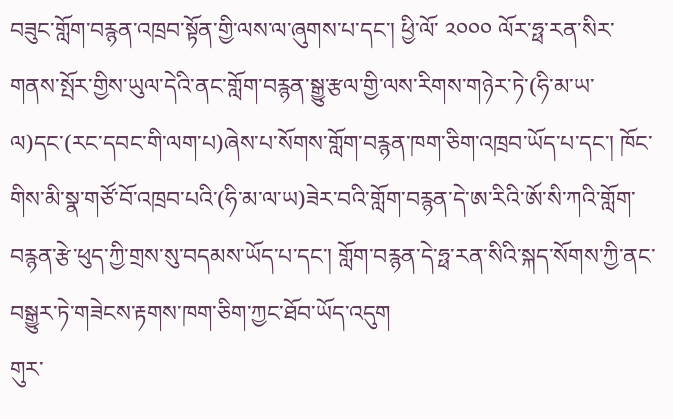བཟུང་གློག་བརྙན་འཁྲབ་སྟོན་གྱི་ལས་ལ་ཞུགས་པ་དང་། ཕྱི་ལོ་ ༢༠༠༠ ལོར་ཧྥ་རན་སིར་གནས་སྤོར་གྱིས་ཡུལ་དེའི་ནང་གློག་བརྙན་སྒྱུ་རྩལ་གྱི་ལས་རིགས་གཉེར་ཏེ་(ཧི་མ་ཡ་ལ)དང་(རང་དབང་གི་ལག་པ)ཞེས་པ་སོགས་གློག་བརྙན་ཁག་ཅིག་འཁྲབ་ཡོད་པ་དང་། ཁོང་གིས་མི་སྣ་གཙོ་བོ་འཁྲབ་པའི་(ཧི་མ་ལ་ཡ)ཟེར་བའི་གློག་བརྙན་དེ་ཨ་རིའི་ཨོ་སི་ཀའི་གློག་བརྙན་རྩེ་ཕུད་ཀྱི་གྲས་སུ་བདམས་ཡོད་པ་དང་། གློག་བརྙན་དེ་ཧྥ་རན་སིའི་སྐད་སོགས་ཀྱི་ནང་བསྒྱུར་ཏེ་གཟེངས་རྟགས་ཁག་ཅིག་ཀྱང་ཐོབ་ཡོད་འདུག
གུར་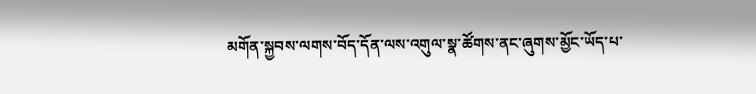མགོན་སྐྱབས་ལགས་བོད་དོན་ལས་འགུལ་སྣ་ཚོགས་ནང་ཞུགས་མྱོང་ཡོད་པ་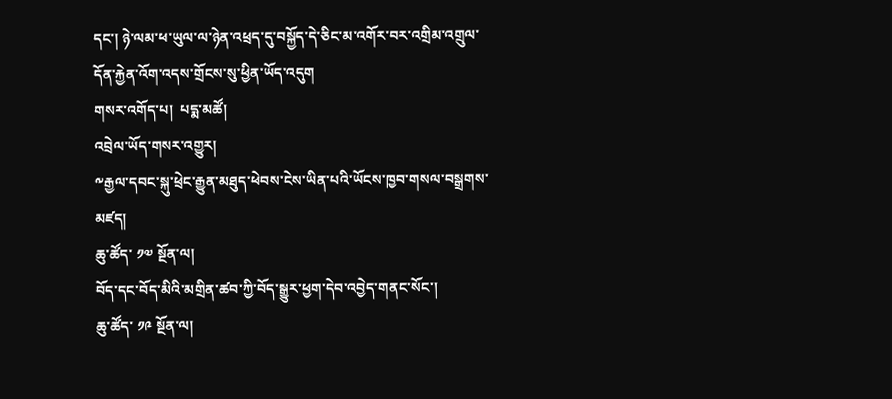དང་། ཉེ་ལམ་ཕ་ཡུལ་ལ་ཉེན་འཕྲད་དུ་བསྐྱོད་དེ་ཅིང་མ་འགོར་བར་འགྲིམ་འགྲུལ་དོན་རྐྱེན་འོག་འདས་གྲོངས་སུ་ཕྱིན་ཡོད་འདུག
གསར་འགོད་པ།  པདྨ་མཚོ།
འབྲེལ་ཡོད་གསར་འགྱུར།
༸རྒྱལ་དབང་སྐུ་ཕྲེང་རྒྱུན་མཐུད་ཕེབས་ངེས་ཡིན་པའི་ཡོངས་ཁྱབ་གསལ་བསྒྲགས་མཛད།
ཆུ་ཚོད་ ༡༧ སྔོན་ལ།
བོད་དང་བོད་མིའི་མགྲིན་ཚབ་ཀྱི་བོད་སྒྱུར་ཕྱག་དེབ་འབྱེད་གནང་སོང་།
ཆུ་ཚོད་ ༡༩ སྔོན་ལ།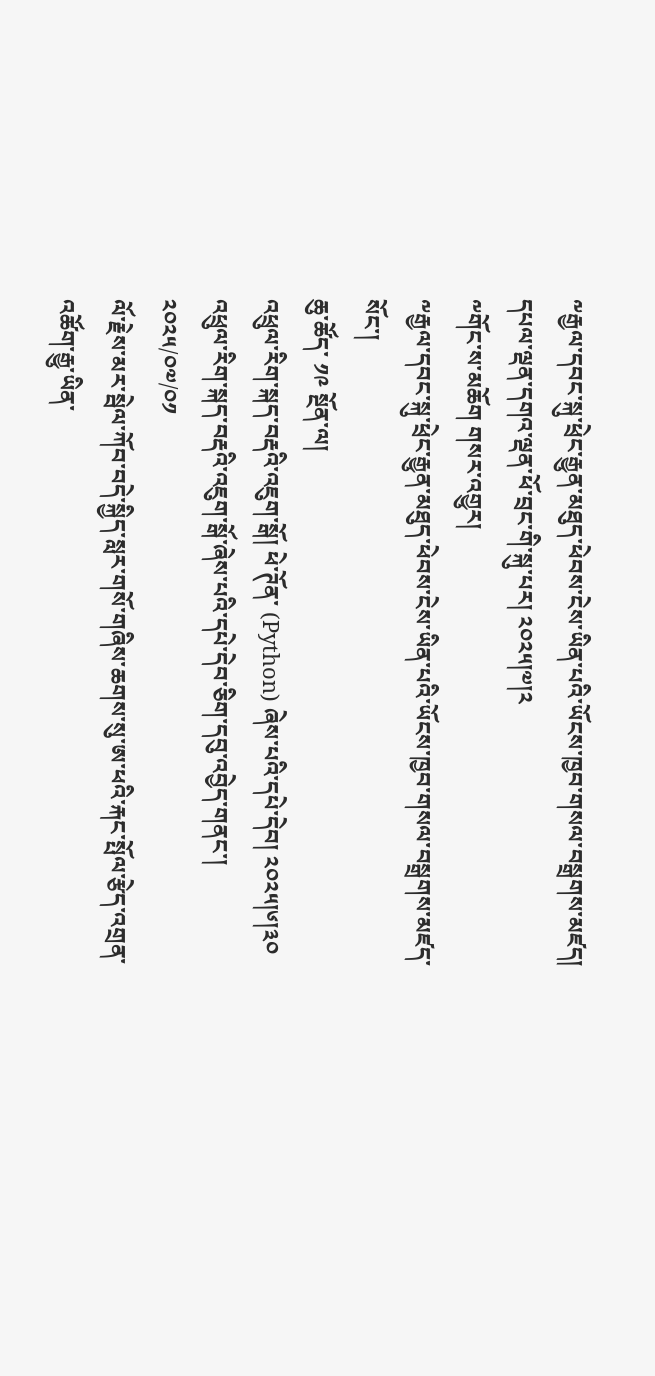༸རྒྱལ་དབང་སྐུ་ཕྲེང་རྒྱུན་མཐུད་ཕེབས་ངེས་ཡིན་པའི་ཡོངས་ཁྱབ་གསལ་བསྒྲགས་མཛད། དཔལ་ལྡན་དགའ་ལྡན་ཕོ་བྲང་གི་སྐུ་པར། ༢༠༢༥།༧།༢
༸གོང་ས་མཆོག གསར་འགྱུར།
༸རྒྱལ་དབང་སྐུ་ཕྲེང་རྒྱུན་མཐུད་ཕེབས་ངེས་ཡིན་པའི་ཡོངས་ཁྱབ་གསལ་བསྒྲགས་མཛད་སོང་།
ཆུ་ཚོད་ ༡༩ སྔོན་ལ།
འཕྲུལ་རིག་སྐད་བརྡའི་འཇུག་སྒོ། ཕེ་ཊོན་ (Python) ཞེས་པའི་དཔེ་དེབ། ༢༠༢༥།༦།༣༠
འཕྲུལ་རིག་སྐད་བརྡའི་འཇུག་སྒོ་ཞེས་པའི་དཔེ་དེབ་ཅིག་དབུ་འབྱེད་གནང་།
༢༠༢༥/༠༧/༠༡
ལོ་རྗེས་མར་སྦེལ་ཀོབ་བདེ་སྐྱིད་སླར་གསོ་གཞིས་ཆགས་སུ་ཨ་ཕའི་རྐང་སྤོལ་རྩེད་འགྲན་འཚོག་རྒྱུ་ཡིན་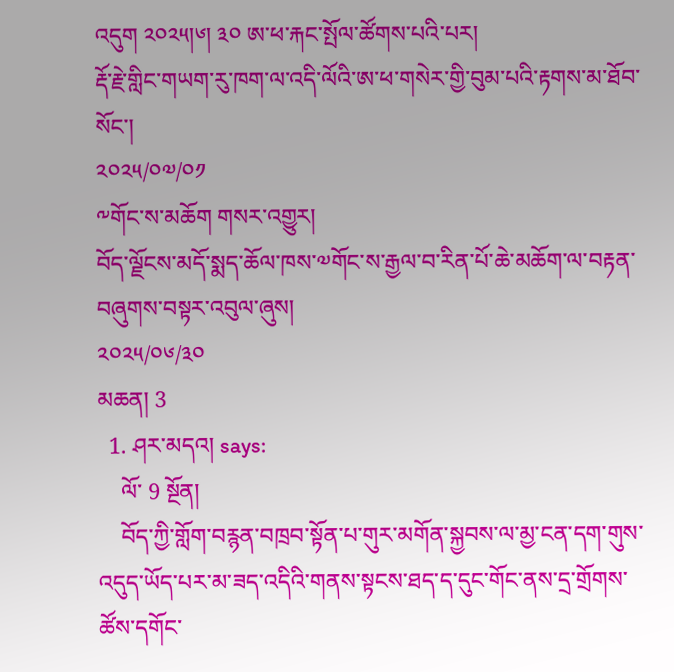འདུག ༢༠༢༥།༦། ༣༠ ཨ་ཕ་རྐང་སྤོལ་ཚོགས་པའི་པར།
རྡོ་རྗེ་གླིང་གཡག་རུ་ཁག་ལ་འདི་ལོའི་ཨ་ཕ་གསེར་གྱི་བུམ་པའི་རྟགས་མ་ཐོབ་སོང་།
༢༠༢༥/༠༧/༠༡
༸གོང་ས་མཆོག གསར་འགྱུར།
བོད་ལྗོངས་མདོ་སྨད་ཆོལ་ཁས་༧གོང་ས་རྒྱལ་བ་རིན་པོ་ཆེ་མཆོག་ལ་བརྟན་བཞུགས་བསྟར་འབུལ་ཞུས།
༢༠༢༥/༠༦/༣༠
མཆན། 3
  1. ཤར་མདའ། says:
    ལོ་ 9 སྔོན།
    བོད་ཀྱི་གློག་བརྙན་བཁྲབ་སྟོན་པ་གུར་མགོན་སྐྱབས་ལ་མྱ་ངན་དག་གུས་འདུད་ཡོད་པར་མ་ཟད་འདིའི་གནས་སྟངས་ཐད་ད་དུང་གོང་ནས་དྲ་གྲོགས་ཚོས་དགོང་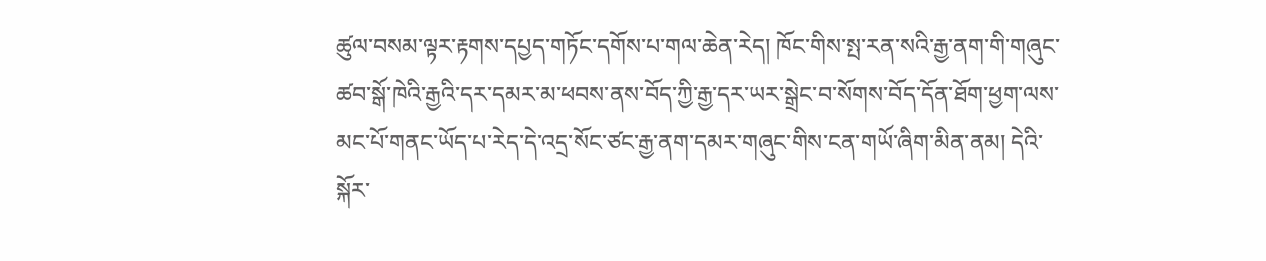ཚུལ་བསམ་ལྟར་རྟགས་དཔྱད་གཏོང་དགོས་པ་གལ་ཆེན་རེད། ཁོང་གིས་སྤ་རན་སའི་རྒྱ་ནག་གི་གཞུང་ཚབ་སྒོ་ཁེའི་རྒྱའི་དར་དམར་མ་ཕབས་ནས་བོད་ཀྱི་རྒྱ་དར་ཡར་སྒྲེང་བ་སོགས་བོད་དོན་ཐོག་ཕྱག་ལས་མང་པོ་གནང་ཡོད་པ་རེད་དེ་འདྲ་སོང་ཙང་རྒྱ་ནག་དམར་གཞུང་གིས་ངན་གཡོ་ཞིག་མིན་ནམ། དེའི་སྐོར་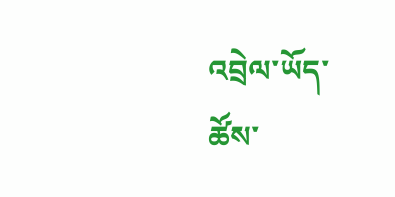འབྲེལ་ཡོད་ཚོས་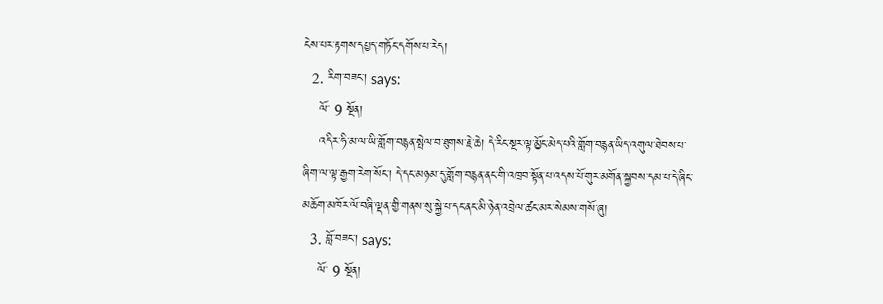ངེས་པར་རྟགས་དཔྱད་གཏོང་དགོས་པ་རེད།
  2. རིག་བཟང་། says:
    ལོ་ 9 སྔོན།
    འདིར་ཧི་མ་ལ་ཡི་གློག་བརྙན་སྤེལ་བ་ཐུགས་རྗེ་ཆེ། དེ་རིང་སྔར་ལྟ་མྱོང་མེད་པའི་གློག་བརྙན་ཡིད་འགུལ་ཐེབས་པ་ཞིག་ལ་ལྟ་རྒྱག་རེག་སོང་། དེ་དང་མཉམ་དུ་གློག་བརྙན་ནང་གི་འཁྲབ་སྟོན་པ་འདས་པོ་གུར་མགོན་སྐྱབས་དམ་པ་དེ་ཞིང་མཆོག་མཁོར་ལོ་བཞི་ལྡན་གྱི་གནས་སུ་སྐྱེ་པ་དང་ནང་མི་ཉེན་འབྲེལ་ཚང་མར་སེམས་གསོ་ཞུ།
  3. བློ་བཟང་། says:
    ལོ་ 9 སྔོན།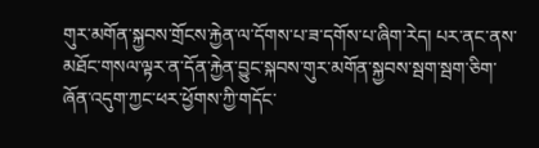གུར་མགོན་སྐྱབས་གྲོངས་རྐྱེན་ལ་དོགས་པ་ཟ་དགོས་པ་ཞིག་རེད། པར་ནང་ནས་མཐོང་གསལ་ལྟར་ན་དོན་རྐྱེན་བྱུང་སྐབས་གུར་མགོན་སྐྱབས་སྦག་སྦག་ཅིག་ཞོན་འདུག་ཀྱང་ཕར་ཕྱོགས་ཀྱི་གདོང་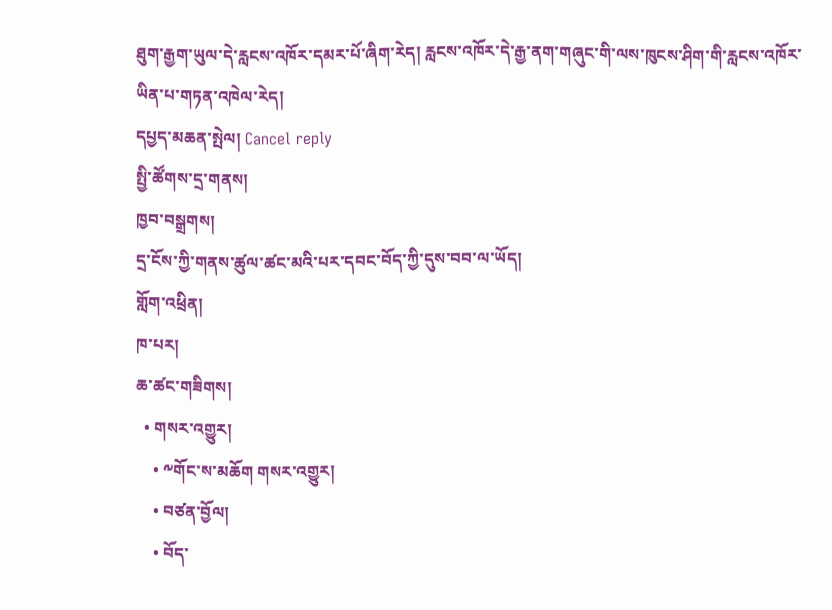ཐུག་རྒྱག་ཡུལ་དེ་རླངས་འཁོར་དམར་པོ་ཞིག་རེད། རླངས་འཁོར་དེ་རྒྱ་ནག་གཞུང་གི་ལས་ཁུངས་ཤིག་གི་རླངས་འཁོར་ཡིན་པ་གཏན་འཁེལ་རེད།
དཔྱད་མཆན་སྤེལ། Cancel reply
སྤྱི་ཚོགས་དྲ་གནས།
ཁྱབ་བསྒྲགས།
དྲ་ངོས་ཀྱི་གནས་ཚུལ་ཚང་མའི་པར་དབང་བོད་ཀྱི་དུས་བབ་ལ་ཡོད།
གློག་འཕྲིན།
ཁ་པར།
ཆ་ཚང་གཟིགས།
  • གསར་འགྱུར།
    • ༸གོང་ས་མཆོག གསར་འགྱུར།
    • བཙན་བྱོལ།
    • བོད་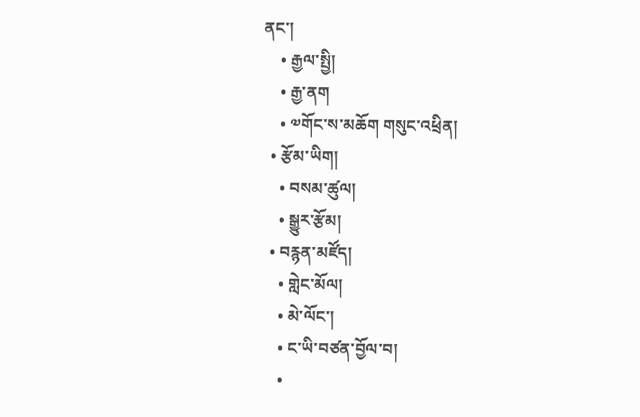ནང་།
    • རྒྱལ་སྤྱི།
    • རྒྱ་ནག
    • ༧གོང་ས་མཆོག གསུང་འཕྲིན།
  • རྩོམ་ཡིག།
    • བསམ་ཚུལ།
    • སྒྱུར་རྩོམ།
  • བརྙན་མཛོད།
    • གླེང་མོལ།
    • མེ་ལོང་།
    • ང་ཡི་བཙན་བྱོལ་བ།
    •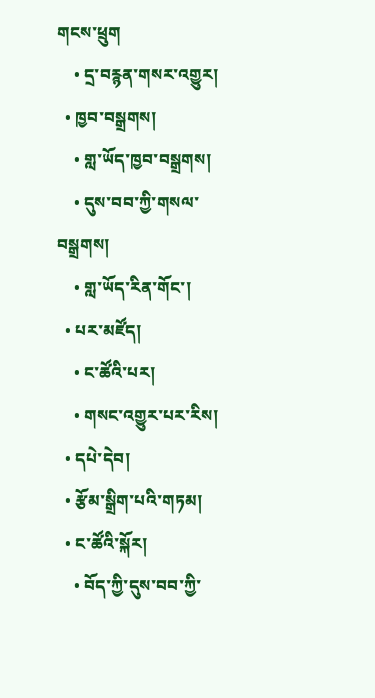གངས་ཕྲུག
    • དྲ་བརྙན་གསར་འགྱུར།
  • ཁྱབ་བསྒྲགས།
    • གླ་ཡོད་ཁྱབ་བསྒྲགས།
    • དུས་བབ་ཀྱི་གསལ་བསྒྲགས།
    • གླ་ཡོད་རིན་གོང་།
  • པར་མཛོད།
    • ང་ཚོའི་པར།
    • གསང་འགྱུར་པར་རིས།
  • དཔེ་དེབ།
  • རྩོམ་སྒྲིག་པའི་གཏམ།
  • ང་ཚོའི་སྐོར།
    • བོད་ཀྱི་དུས་བབ་ཀྱི་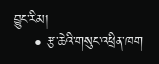བྱུང་རིམ།
    • རྩ་ཆེའི་གསུང་འཕྲིན་ཁག